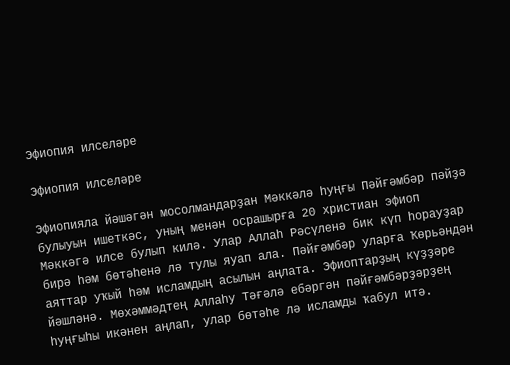Эфиопия илселәре

Эфиопия илселәре

Эфиопияла йәшәгән мосолмандарҙан Мәккәлә һуңғы Пәйғәмбәр пәйҙә булыуын ишеткәс, уның менән осрашырға 20 христиан эфиоп Мәккәгә илсе булып килә. Улар Аллаһ Рәсүленә бик күп һорауҙар бирә һәм бөтәһенә лә тулы яуап ала. Пәйғәмбәр уларға Ҡөрьәндән аяттар уҡый һәм исламдың асылын аңлата. Эфиоптарҙың күҙҙәре йәшләнә. Мөхәммәдтең Аллаһу Тәғәлә ебәргән пәйғәмбәрҙәрҙең һуңғыһы икәнен аңлап, улар бөтәһе лә исламды ҡабул итә.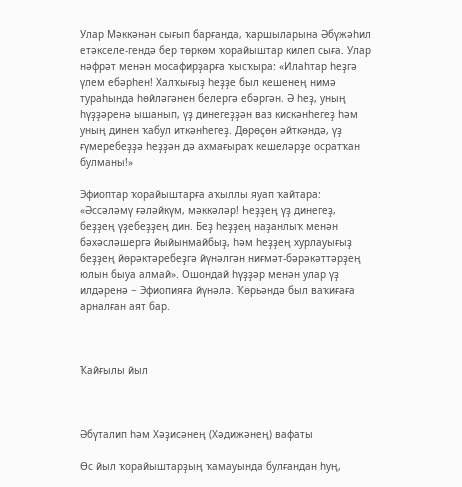Улар Мәккәнән сығып барғанда, ҡаршыларына Әбүжәһил етәкселе-гендә бер төркөм ҡорайыштар килеп сыға. Улар нәфрәт менән мосафирҙарға ҡысҡыра: «Илаһтар һеҙгә үлем ебәрһен! Халҡығыҙ һеҙҙе был кешенең нимә тураһында һөйләгәнен белергә ебәргән. Ә һеҙ, уның һүҙҙәренә ышанып, үҙ динегеҙҙән ваз кискәнһегеҙ һәм уның динен ҡабул иткәнһегеҙ. Дөрөҫөн әйткәндә, үҙ ғүмеребеҙҙә һеҙҙән дә ахмағыраҡ кешеләрҙе осратҡан булманы!»

Эфиоптар ҡорайыштарға аҡыллы яуап ҡайтара: «Әссәләмү ғәләйкүм, мәккәләр! Һеҙҙең үҙ динегеҙ, беҙҙең үҙебеҙҙең дин. Беҙ һеҙҙең наҙанлыҡ менән бәхәсләшергә йыйынмайбыҙ, һәм һеҙҙең хурлауығыҙ беҙҙең йөрәктәребеҙгә йүнәлгән ниғмәт-бәрәкәттәрҙең юлын быуа алмай». Ошондай һүҙҙәр менән улар үҙ илдәренә − Эфиопияға йүнәлә. Ҡөрьәндә был ваҡиғаға арналған аят бар.



Ҡайғылы йыл



Әбүталип һәм Хәҙисәнең (Хәдижәнең) вафаты

Өс йыл ҡорайыштарҙың ҡамауында булғандан һуң,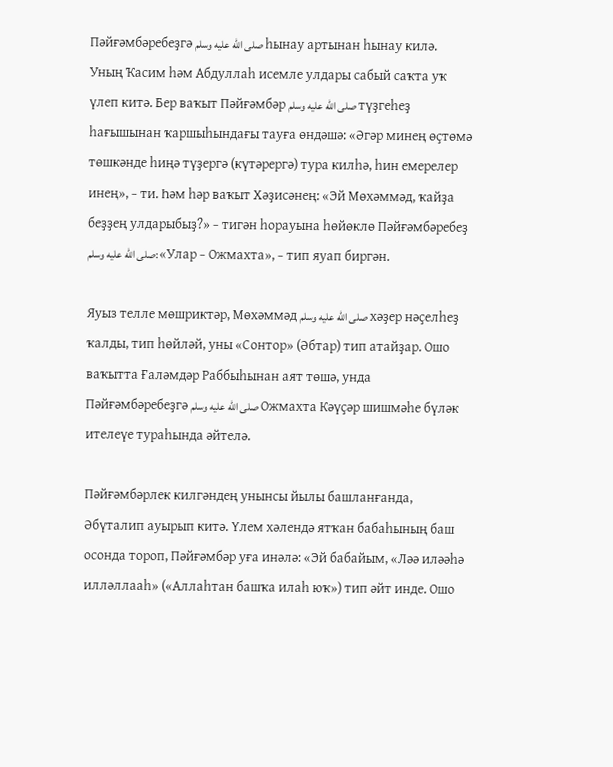Пәйғәмбәребеҙгә صلى الله عليه وسلم һынау артынан һынау килә. Уның Ҡасим һәм Абдуллаһ исемле улдары сабый саҡта уҡ үлеп китә. Бер ваҡыт Пәйғәмбәр صلى الله عليه وسلم түҙгеһеҙ һағышынан ҡаршыһындағы тауға өндәшә: «Әгәр минең өҫтөмә төшкәнде һиңә түҙергә (күтәрергә) тура килһә, һин емерелер инең», − ти. Һәм һәр ваҡыт Хәҙисәнең: «Эй Мөхәммәд, ҡайҙа беҙҙең улдарыбыҙ?» − тигән һорауына һөйөклө Пәйғәмбәребеҙ صلى الله عليه وسلم: «Улар − Ожмахта», − тип яуап биргән.

Яуыз телле мөшриктәр, Мөхәммәд صلى الله عليه وسلم хәҙер нәҫелһеҙ ҡалды, тип һөйләй, уны «Сонтор» (Әбтар) тип атайҙар. Ошо ваҡытта Ғаләмдәр Раббыһынан аят төшә, унда Пәйғәмбәребеҙгә صلى الله عليه وسلم Ожмахта Кәүҫәр шишмәһе бүләк ителеүе тураһында әйтелә.

Пәйғәмбәрлек килгәндең унынсы йылы башланғанда, Әбүталип ауырып китә. Үлем хәлендә ятҡан бабаһының баш осонда тороп, Пәйғәмбәр уға инәлә: «Эй бабайым, «Ләә иләәһә илләллааһ» («Аллаһтан башҡа илаһ юҡ») тип әйт инде. Ошо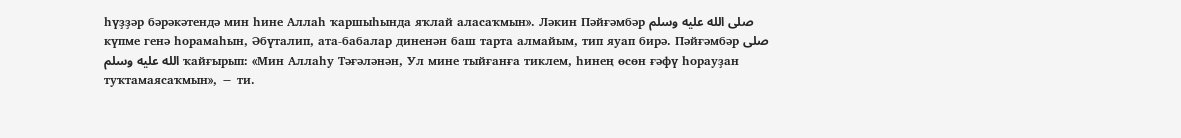һүҙҙәр бәрәкәтендә мин һине Аллаһ ҡаршыһында яҡлай аласаҡмын». Ләкин Пәйғәмбәр صلى الله عليه وسلم күпме генә һорамаһын, Әбүталип, ата-бабалар диненән баш тарта алмайым, тип яуап бирә. Пәйғәмбәр صلى الله عليه وسلم ҡайғырып: «Мин Аллаһу Тәғәләнән, Ул мине тыйғанға тиклем, һинең өсөн ғәфү һорауҙан туҡтамаясаҡмын», − ти.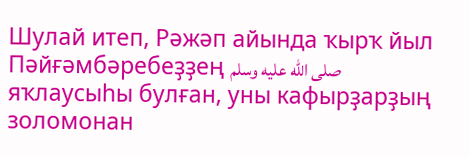Шулай итеп, Рәжәп айында ҡырҡ йыл Пәйғәмбәребеҙҙең صلى الله عليه وسلم яҡлаусыһы булған, уны кафырҙарҙың золомонан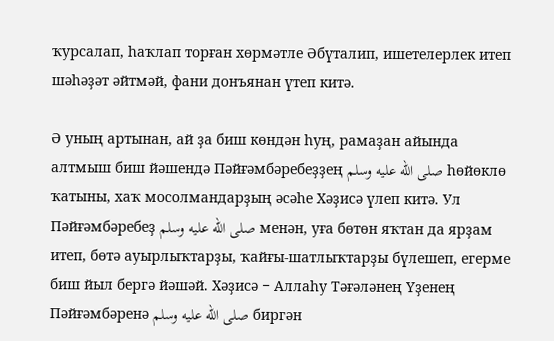ҡурсалап, һаҡлап торған хөрмәтле Әбүталип, ишетелерлек итеп шәһәҙәт әйтмәй, фани донъянан үтеп китә.

Ә уның артынан, ай ҙа биш көндән һуң, рамаҙан айында алтмыш биш йәшендә Пәйғәмбәребеҙҙең صلى الله عليه وسلم һөйөклө ҡатыны, хаҡ мосолмандарҙың әсәһе Хәҙисә үлеп китә. Ул Пәйғәмбәребеҙ صلى الله عليه وسلم менән, уға бөтөн яҡтан да ярҙам итеп, бөтә ауырлыҡтарҙы, ҡайғы-шатлыҡтарҙы бүлешеп, егерме биш йыл бергә йәшәй. Хәҙисә − Аллаһу Тәғәләнең Үҙенең Пәйғәмбәренә صلى الله عليه وسلم биргән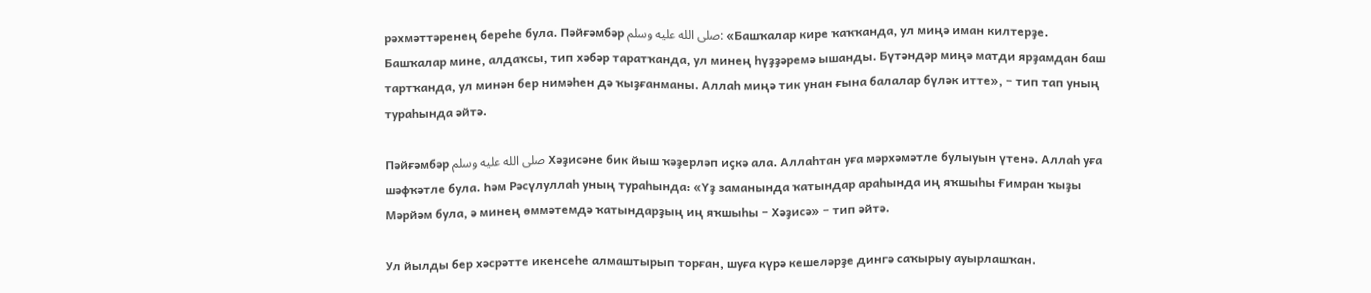рәхмәттәренең береһе була. Пәйғәмбәр صلى الله عليه وسلم: «Башҡалар кире ҡаҡҡанда, ул миңә иман килтерҙе. Башҡалар мине, алдаҡсы, тип хәбәр таратҡанда, ул минең һүҙҙәремә ышанды. Бүтәндәр миңә матди ярҙамдан баш тартҡанда, ул минән бер нимәһен дә ҡыҙғанманы. Аллаһ миңә тик унан ғына балалар бүләк итте», − тип тап уның тураһында әйтә.

Пәйғәмбәр صلى الله عليه وسلم Хәҙисәне бик йыш ҡәҙерләп иҫкә ала. Аллаһтан уға мәрхәмәтле булыуын үтенә. Аллаһ уға шәфҡәтле була. Һәм Рәсүлуллаһ уның тураһында: «Үҙ заманында ҡатындар араһында иң яҡшыһы Ғимран ҡыҙы Мәрйәм була, ә минең өммәтемдә ҡатындарҙың иң яҡшыһы − Хәҙисә» − тип әйтә.

Ул йылды бер хәсрәтте икенсеһе алмаштырып торған, шуға күрә кешеләрҙе дингә саҡырыу ауырлашҡан.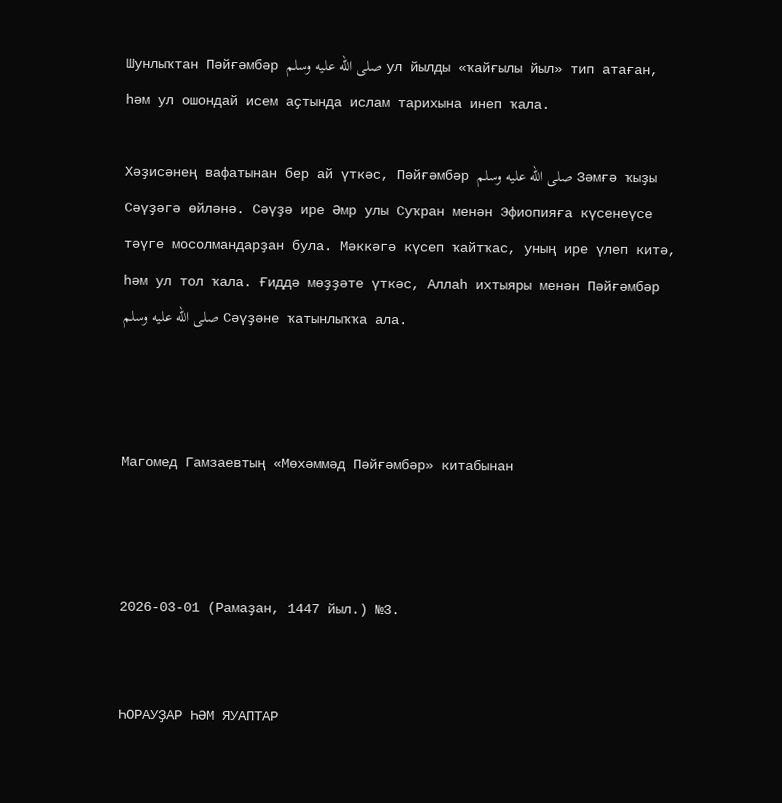Шунлыҡтан Пәйғәмбәр صلى الله عليه وسلم ул йылды «ҡайғылы йыл» тип атаған, һәм ул ошондай исем аҫтында ислам тарихына инеп ҡала.

Хәҙисәнең вафатынан бер ай үткәс, Пәйғәмбәр صلى الله عليه وسلم Зәмғә ҡыҙы Сәүҙәгә өйләнә. Сәүҙә ире Әмр улы Суҡран менән Эфиопияға күсенеүсе тәүге мосолмандарҙан була. Мәккәгә күсеп ҡайтҡас, уның ире үлеп китә, һәм ул тол ҡала. Ғиддә мөҙҙәте үткәс, Аллаһ ихтыяры менән Пәйғәмбәр صلى الله عليه وسلم Сәүҙәне ҡатынлыҡҡа ала.



Магомед Гамзаевтың «Мөхәммәд Пәйғәмбәр» китабынан



2026-03-01 (Рамаҙан, 1447 йыл.) №3.


ҺОРАУҘАР ҺӘМ ЯУАПТАР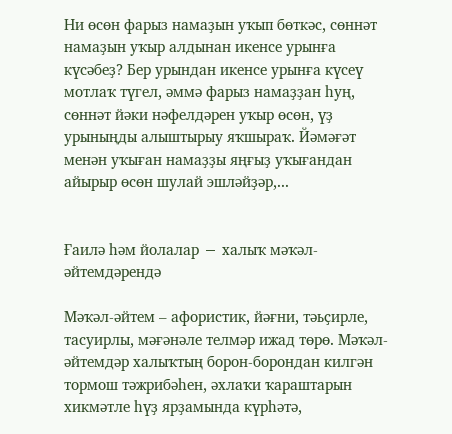Ни өсөн фарыз намаҙын уҡып бөткәс, сөннәт намаҙын уҡыр алдынан икенсе урынға күсәбеҙ? Бер урындан икенсе урынға күсеү мотлаҡ түгел, әммә фарыз намаҙҙан һуң, сөннәт йәки нәфелдәрен уҡыр өсөн, үҙ урыныңды алыштырыу яҡшыраҡ. Йәмәғәт менән уҡыған намаҙҙы яңғыҙ уҡығандан айырыр өсөн шулай эшләйҙәр,...


Ғаилә һәм йолалар − халыҡ мәҡәл-әйтемдәрендә

Мәҡәл-әйтем – афористик, йәғни, тәьҫирле, тасуирлы, мәғәнәле телмәр ижад төрө. Мәҡәл-әйтемдәр халыҡтың борон-борондан килгән тормош тәжрибәһен, әхлаҡи ҡараштарын хикмәтле һүҙ ярҙамында күрһәтә,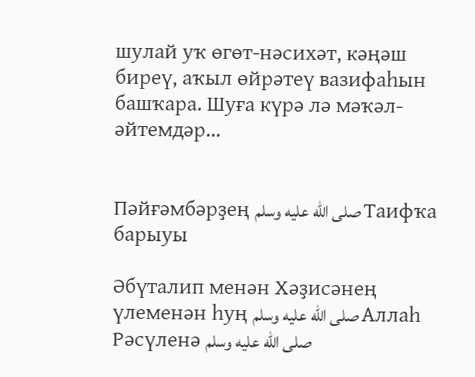шулай уҡ өгөт-нәсихәт, кәңәш биреү, аҡыл өйрәтеү вазифаһын башҡара. Шуға күрә лә мәҡәл-әйтемдәр...


Пәйғәмбәрҙең صلى الله عليه وسلم Таифҡа барыуы

Әбүталип менән Хәҙисәнең үлеменән һуң صلى الله عليه وسلم Аллаһ Рәсүленә صلى الله عليه وسلم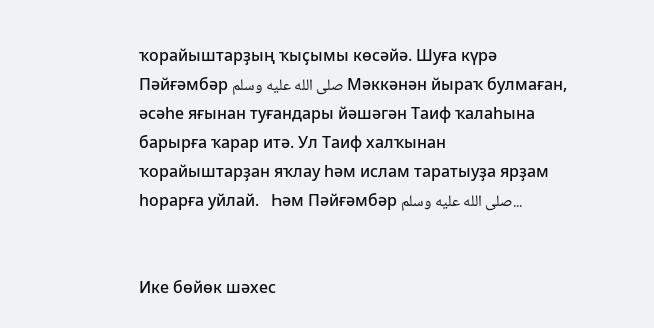ҡорайыштарҙың ҡыҫымы көсәйә. Шуға күрә Пәйғәмбәр صلى الله عليه وسلم Мәккәнән йыраҡ булмаған, әсәһе яғынан туғандары йәшәгән Таиф ҡалаһына барырға ҡарар итә. Ул Таиф халҡынан ҡорайыштарҙан яҡлау һәм ислам таратыуҙа ярҙам һорарға уйлай.   Һәм Пәйғәмбәр صلى الله عليه وسلم...


Ике бөйөк шәхес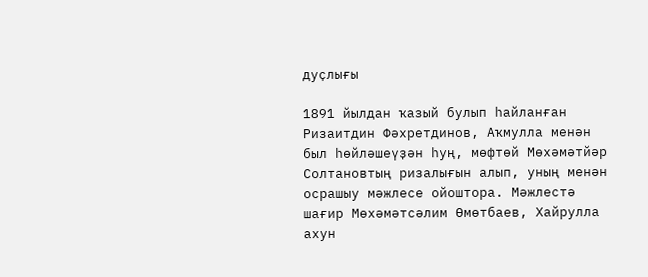дуҫлығы

1891 йылдан ҡазый булып һайланған Ризаитдин Фәхретдинов, Аҡмулла менән был һөйләшеүҙән һуң, мөфтөй Мөхәмәтйәр Солтановтың ризалығын алып, уның менән осрашыу мәжлесе ойоштора. Мәжлестә шағир Мөхәмәтсәлим Өмөтбаев, Хайрулла ахун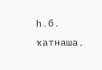һ.б. ҡатнаша.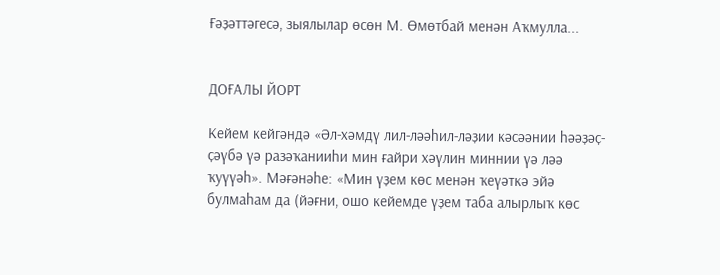Ғәҙәттәгесә, зыялылар өсөн М. Өмөтбай менән Аҡмулла...


ДОҒАЛЫ ЙОРТ

Кейем кейгәндә «Әл-хәмдү лил-ләәһил-ләҙии кәсәәнии һәәҙәҫ-ҫәүбә үә разәҡанииһи мин ғайри хәүлин миннии үә ләә ҡуүүәһ». Мәғәнәһе: «Мин үҙем көс менән ҡеүәткә эйә булмаһам да (йәғни, ошо кейемде үҙем таба алырлыҡ көс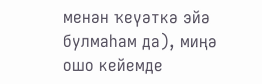менән ҡеүәткә эйә булмаһам да), миңә ошо кейемде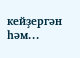кейҙергән һәм...